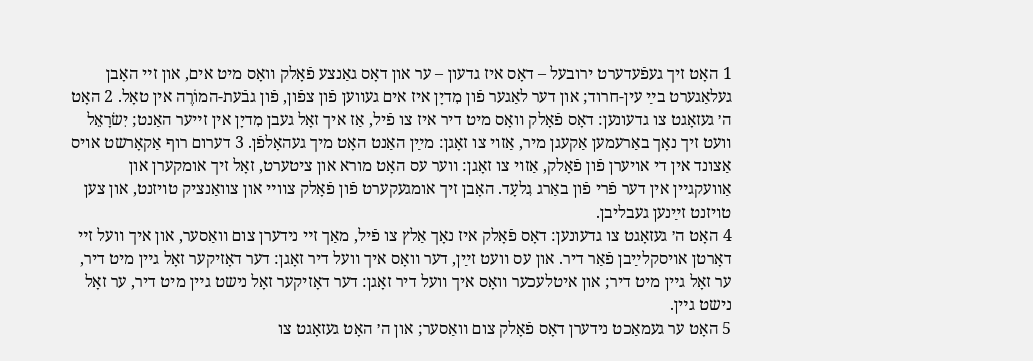1 האָט זיך געפֿעדערט ירובעל – דאָס איז גדעון – ער און דאָס גאַנצע פֿאָלק װאָס מיט אים, און זײ האָבן געלאַגערט בײַ עין-חרוד; און דער לאַגער פֿון מִדיָן איז אים געװען פֿון צפֿון, פֿון גבֿעת-המוֹרֶה אין טאָל. 2 האָט ה׳ געזאָגט צו גדעונען: דאָס פֿאָלק װאָס מיט דיר איז צו פֿיל, אַז איך זאָל געבן מִדיָן אין זײער האַנט; יִשׂרָאֵל װעט זיך נאָך באַרעמען אַקעגן מיר, אַזױ צו זאָגן: מײַן האַנט האָט מיך געהאָלפֿן. 3 דערום רוף אַקאָרשט אױס אַצונד אין די אױערן פֿון פֿאָלק, אַזױ צו זאָגן: װער עס האָט מורא און ציטערט, זאָל זיך אומקערן און אַװעקגײן אין דער פֿרי פֿון באַרג גִלעָד. האָבן זיך אומגעקערט פֿון פֿאָלק צװײ און צװאַנציק טױזנט, און צען טױזנט זײַנען געבליבן.
4 האָט ה׳ געזאָגט צו גדעונען: דאָס פֿאָלק איז נאָך אַלץ צו פֿיל, מאַך זײ נידערן צום װאַסער, און איך װעל זײ דאָרטן אױסקלײַבן פֿאַר דיר. און עס װעט זײַן, דער װאָס איך װעל דיר זאָגן: דער דאָזיקער זאָל גײן מיט דיר, ער זאָל גײן מיט דיר; און איטלעכער װאָס איך װעל דיר זאָגן: דער דאָזיקער זאָל נישט גײן מיט דיר, ער זאָל נישט גײן.
5 האָט ער געמאַכט נידערן דאָס פֿאָלק צום װאַסער; און ה׳ האָט געזאָגט צו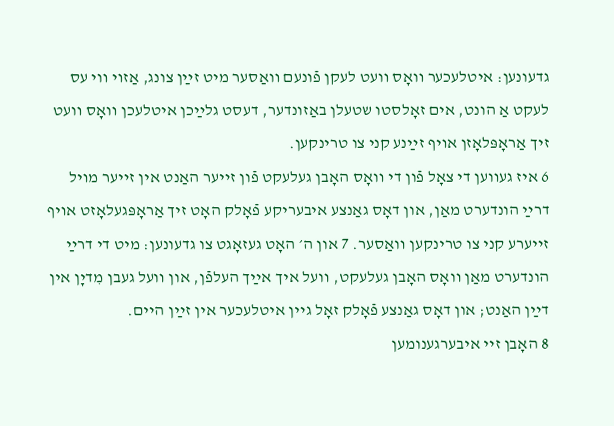גדעונען: איטלעכער װאָס װעט לעקן פֿונעם װאַסער מיט זײַן צונג, אַזױ װי עס לעקט אַ הונט, אים זאָלסטו שטעלן באַזונדער, דעסט גלײַכן איטלעכן װאָס װעט זיך אַראָפּלאָזן אױף זײַנע קני צו טרינקען.
6 איז געװען די צאָל פֿון די װאָס האָבן געלעקט פֿון זײער האַנט אין זײער מױל דרײַ הונדערט מאַן, און דאָס גאַנצע איבעריקע פֿאָלק האָט זיך אַראָפּגעלאָזט אױף זײערע קני צו טרינקען װאַסער. 7 און ה׳ האָט געזאָגט צו גדעונען: מיט די דרײַ הונדערט מאַן װאָס האָבן געלעקט, װעל איך אײַך העלפֿן, און װעל געבן מִדיָן אין דײַן האַנט; און דאָס גאַנצע פֿאָלק זאָל גײן איטלעכער אין זײַן הײם.
8 האָבן זײ איבערגענומען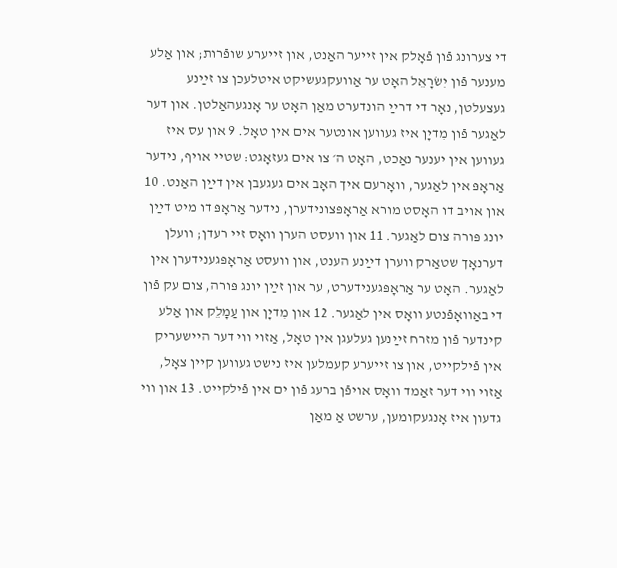די צערונג פֿון פֿאָלק אין זײער האַנט, און זײערע שופֿרות; און אַלע מענער פֿון יִשׂרָאֵל האָט ער אַװעקגעשיקט איטלעכן צו זײַנע געצעלטן, נאָר די דרײַ הונדערט מאַן האָט ער אָנגעהאַלטן. און דער לאַגער פֿון מִדיָן איז געװען אונטער אים אין טאָל. 9 און עס איז געװען אין יענער נאַכט, האָט ה׳ צו אים געזאָגט: שטײ אױף, נידער אַראָפּ אין לאַגער, װאָרעם איך האָב אים געגעבן אין דײַן האַנט. 10 און אױב דו האָסט מורא אַראָפּצונידערן, נידער אַראָפּ דו מיט דײַן יונג פּורה צום לאַגער. 11 און װעסט הערן װאָס זײ רעדן; װעלן דערנאָך שטאַרק װערן דײַנע הענט, און װעסט אַראָפּגענידערן אין לאַגער. האָט ער אַראָפּגענידערט, ער און זײַן יונג פּורה, צום עק פֿון די באַװאָפֿנטע װאָס אין לאַגער. 12 און מִדיָן און עַמָלֵק און אַלע קינדער פֿון מזרח זײַנען געלעגן אין טאָל, אַזױ װי דער הײשעריק אין פֿילקײט, און צו זײערע קעמלען איז נישט געװען קײן צאָל, אַזױ װי דער זאַמד װאָס אױפֿן ברעג פֿון ים אין פֿילקײט. 13 און װי גדעון איז אָנגעקומען, ערשט אַ מאַן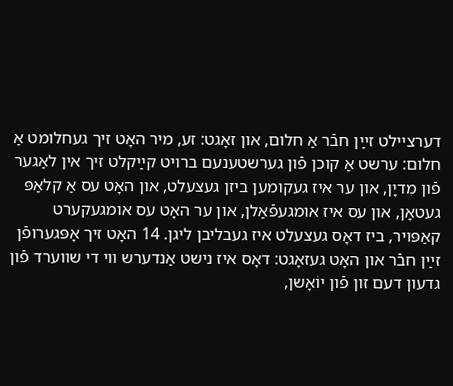דערצײלט זײַן חבֿר אַ חלום, און זאָגט: זע, מיר האָט זיך געחלומט אַ חלום: ערשט אַ קוכן פֿון גערשטענעם ברױט קײַקלט זיך אין לאַגער פֿון מִדיָן, און ער איז געקומען ביזן געצעלט, און האָט עס אַ קלאַפּ געטאָן, און עס איז אומגעפֿאַלן, און ער האָט עס אומגעקערט קאַפּױר, ביז דאָס געצעלט איז געבליבן ליגן. 14 האָט זיך אָפּגערופֿן זײַן חבֿר און האָט געזאָגט: דאָס איז נישט אַנדערש װי די שװערד פֿון גדעון דעם זון פֿון יוֹאָשן,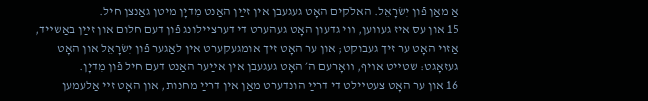אַ מאַן פֿון יִשׂרָאֵל. האלֹקים האָט געגעבן אין זײַן האַנט מִדיָן מיטן גאַנצן חיל.
15 און עס איז געװען, װי גדעון האָט געהערט די דערצײלונג פֿון דעם חלום און זײַן באַשײד, אַזױ האָט ער זיך געבוקט; און ער האָט זיך אומגעקערט אין לאַגער פֿון יִשׂרָאֵל און האָט געזאָגט: שטײט אױף, װאָרעם ה׳ האָט געגעבן אין אײַער האַנט דעם חיל פֿון מִדיָן.
16 און ער האָט צעטײלט די דרײַ הונדערט מאַן אין דרײַ מחנות, און האָט זײ אַלעמען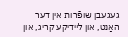געגעבן שופֿרות אין דער האַנט, און לײדיקע קריג, און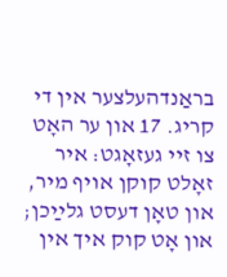בראַנדהעלצער אין די קריג. 17 און ער האָט צו זײ געזאָגט: איר זאָלט קוקן אױף מיר, און טאָן דעסט גלײַכן; און אָט קוק איך אין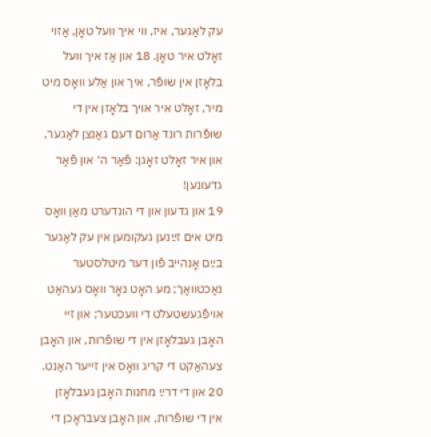עק לאַגער, איז, װי איך װעל טאָן, אַזױ זאָלט איר טאָן. 18 און אַז איך װעל בלאָזן אין שופֿר, איך און אַלע װאָס מיט מיר, זאָלט איר אױך בלאָזן אין די שופֿרות רונד אַרום דעם גאַנצן לאַגער, און איר זאָלט זאָגן: פֿאַר ה׳ און פֿאַר גדעונען!
19 און גדעון און די הונדערט מאַן װאָס מיט אים זײַנען געקומען אין עק לאַגער בײַם אָנהײב פֿון דער מיטלסטער נאַכטװאַך; מע האָט נאָר װאָס געהאַט אױפֿגעשטעלט די װעכטער; און זײ האָבן געבלאָזן אין די שופֿרות, און האָבן צעהאַקט די קריג װאָס אין זײער האַנט. 20 און די דרײַ מחנות האָבן געבלאָזן אין די שופֿרות, און האָבן צעבראָכן די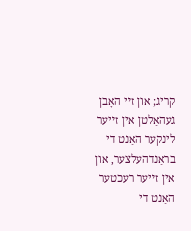קריג; און זײ האָבן געהאַלטן אין זײער לינקער האַנט די בראַנדהעלצער, און אין זײער רעכטער האַנט די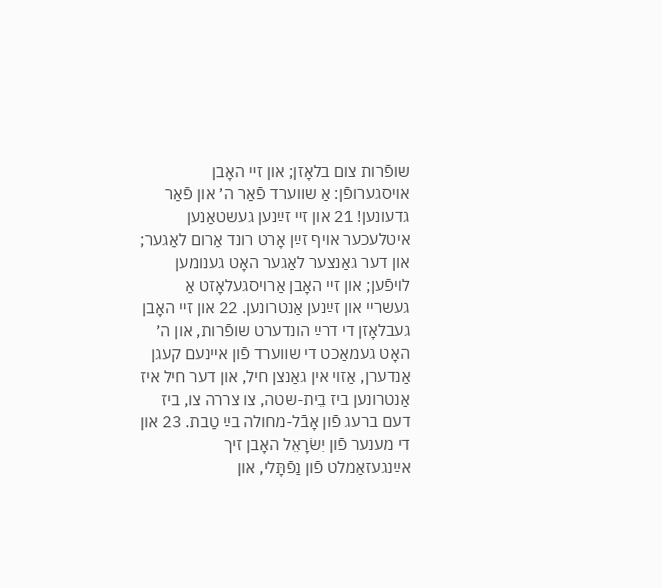שופֿרות צום בלאָזן; און זײ האָבן אױסגערופֿן: אַ שװערד פֿאַר ה׳ און פֿאַר גדעונען! 21 און זײ זײַנען געשטאַנען איטלעכער אױף זײַן אָרט רונד אַרום לאַגער; און דער גאַנצער לאַגער האָט גענומען לױפֿען; און זײ האָבן אַרױסגעלאָזט אַ געשרײ און זײַנען אַנטרונען. 22 און זײ האָבן געבלאָזן די דרײַ הונדערט שופֿרות, און ה׳ האָט געמאַכט די שװערד פֿון אײנעם קעגן אַנדערן, אַזױ אין גאַנצן חיל, און דער חיל איז אַנטרונען ביז בֵית-שטה, צו צררה צו, ביז דעם ברעג פֿון אָבֿל-מחולה בײַ טַבת. 23 און די מענער פֿון יִשׂרָאֵל האָבן זיך אײַנגעזאַמלט פֿון נַפֿתָּלי, און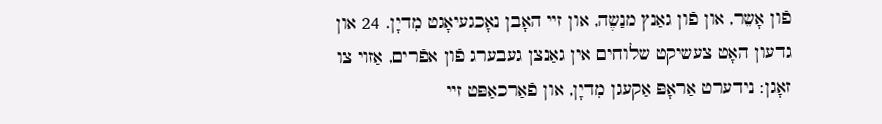פֿון אָשֵר, און פֿון גאַנץ מנַשֶה, און זײ האָבן נאָכגעיאָגט מִדיָן. 24 און גדעון האָט צעשיקט שלוחים אין גאַנצן געבערג פֿון אפֿרים, אַזױ צו זאָגן: נידערט אַראָפּ אַקעגן מִדיָן, און פֿאַרכאַפּט זײ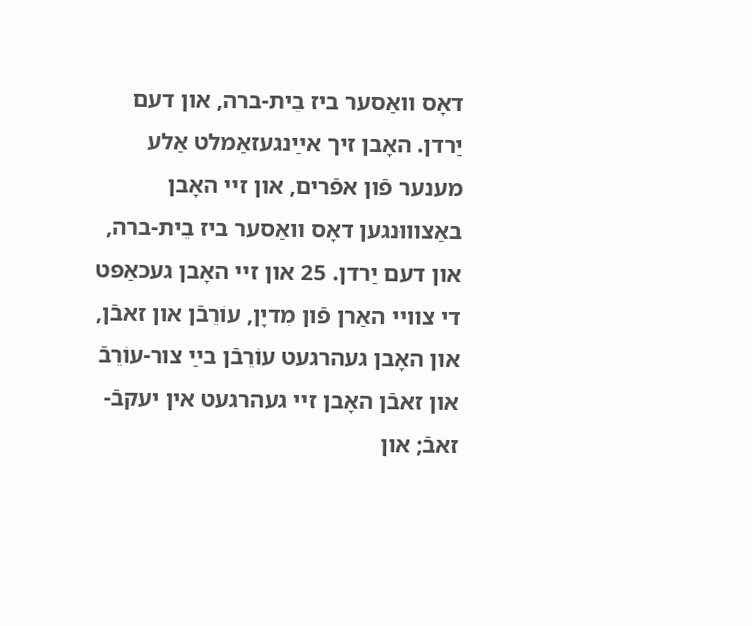דאָס װאַסער ביז בֵית-ברה, און דעם יַרדן. האָבן זיך אײַנגעזאַמלט אַלע מענער פֿון אפֿרים, און זײ האָבן באַצװוּנגען דאָס װאַסער ביז בֵית-ברה, און דעם יַרדן. 25 און זײ האָבן געכאַפּט די צװײ האַרן פֿון מִדיָן, עוֹרֵבֿן און זאבֿן, און האָבן געהרגעט עוֹרֵבֿן בײַ צור-עוֹרֵבֿ און זאבֿן האָבן זײ געהרגעט אין יעקבֿ-זאבֿ; און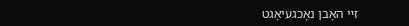זײ האָבן נאָכגעיאָגט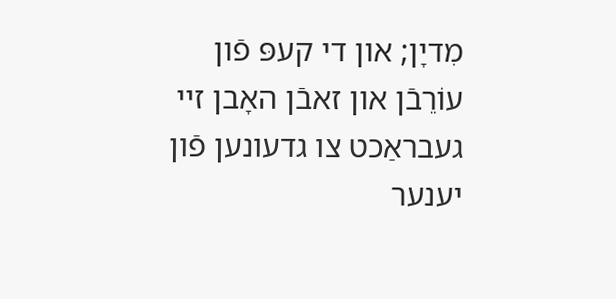מִדיָן; און די קעפּ פֿון עוֹרֵבֿן און זאבֿן האָבן זײ געבראַכט צו גדעונען פֿון יענער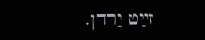זײַט יַרדן.